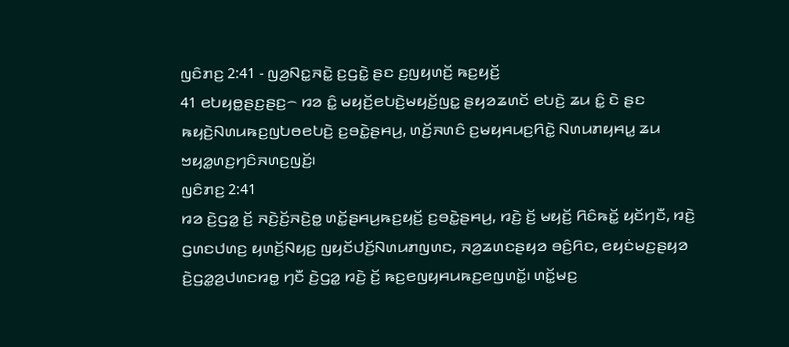ꤜꤢꤨꤊꤢ꤬ 2:41 - ꤜꤤ꤬ꤡꤢ꤭ꤏꤢꤧ꤭ ꤢ꤬ꤞꤢꤧ꤭ ꤔꤢ ꤢ꤬ꤜꤟꤛꤢꤩ꤬ ꤒꤢ꤬ꤟꤢꤩ꤬
41 ꤕꤝꤟꤥ꤭ꤔꤢ꤬ꤔꤢ꤬꤮ ꤙꤤ ꤢꤨ꤭ ꤗꤟꤢꤩ꤬ꤕꤝꤢꤧ꤬ꤗꤟꤢꤩ꤬ꤜꤢ꤭ ꤔꤟꤤꤘꤛꤢꤩ ꤕꤝꤢꤧ꤬ ꤘꤣ ꤢꤨ꤭ ꤢꤧ ꤔꤢ ꤒꤟꤢꤧ꤬ꤡꤛꤣꤒꤢ꤬ꤜꤝꤥꤕꤝꤢꤧ꤬ ꤢ꤬ꤋꤢꤧ꤭ꤔꤌꤣ꤬, ꤛꤢꤩ꤬ꤏꤛꤢꤨ ꤢ꤬ꤗꤟꤌꤣꤢ꤬ꤖꤢꤧ꤭ ꤡꤛꤣꤊꤟꤌꤣ꤭ ꤘꤣ ꤠꤟꤤ꤭ꤛꤢ꤬ꤚꤢꤨꤏꤛꤢ꤬ꤜꤢꤩ꤬꤯
ꤜꤢꤨꤊꤢ꤬ 2:41
ꤙꤤ ꤢꤧ꤬ꤞꤤ꤭ ꤢꤩ꤬ ꤏꤢꤧ꤬ꤢꤩ꤬ꤏꤢꤧ꤬ꤥ꤭ ꤛꤢꤩ꤭ꤔꤌꤣ꤬ꤒꤢ꤬ꤟꤢꤩ꤬ ꤢ꤬ꤋꤢꤧ꤭ꤔꤌꤣ꤬, ꤙꤢꤧ꤬ ꤢꤩ꤬ ꤗꤟꤢꤩ꤬ ꤖꤢꤨꤒꤢꤩ꤭ ꤟꤢꤩꤚꤢꤪ, ꤙꤢꤧ꤬ ꤞꤛꤢꤓꤛꤢ꤬ ꤟꤛꤢꤩ꤬ꤡꤟꤢ꤬ ꤜꤟꤢꤩꤓꤢꤩ꤬ꤡꤛꤣꤊꤜꤛꤢ, ꤏꤤ꤬ꤘꤛꤢꤔꤟꤤ ꤋꤢꤨ꤬ꤖꤢ, ꤕꤟꤢꤦꤗꤢ꤬ꤔꤟꤤ ꤢꤧ꤬ꤞꤤ꤭ꤤ꤬ꤓꤛꤢꤙꤥ꤭ ꤚꤢꤪ ꤢꤧ꤬ꤞꤤ꤭ ꤙꤢꤧ꤬ ꤢꤩ꤬ ꤒꤢ꤬ꤕꤜꤟꤌꤣꤒꤢ꤬ꤕꤜꤛꤢꤩ꤭꤯ ꤛꤢꤩ꤭ꤗꤢ꤬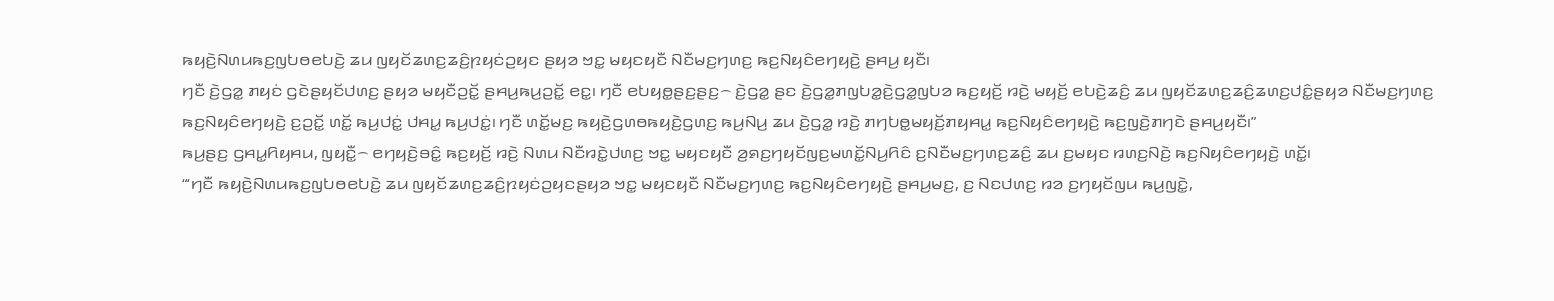ꤒꤟꤢꤧ꤬ꤡꤛꤣꤒꤢ꤬ꤜꤝꤥꤕꤝꤢꤧ꤬ ꤘꤣ ꤜꤟꤢꤩꤘꤛꤢ꤬ꤘꤢꤨ꤬ꤐꤟꤢꤦꤑꤟꤢ ꤔꤟꤤ ꤠꤢ꤭ ꤗꤟꤢꤟꤢꤪ ꤡꤢꤪꤗꤢ꤬ꤚꤛꤢ꤬ ꤒꤢ꤬ꤡꤟꤢꤨꤕꤚꤟꤢꤧ꤬ ꤔꤌꤣ꤬ ꤟꤢꤪ꤯
ꤚꤢꤪ ꤢꤧ꤬ꤞꤤ꤭ ꤊꤟꤢꤦ ꤞꤢꤧꤔꤟꤢꤩꤓꤛꤢ꤬ ꤔꤟꤤ ꤗꤟꤢꤪꤑꤢꤩ꤭ ꤔꤌꤣ꤬ꤒꤣ꤬ꤑꤢꤩ꤭ ꤕꤢ꤭꤯ ꤚꤢꤪ ꤕꤝꤟꤥ꤭ꤔꤢ꤬ꤔꤢ꤬꤮ ꤢꤧ꤬ꤞꤤ꤭ ꤔꤢ ꤢꤧ꤬ꤞꤤ꤭ꤊꤜꤝꤤ꤭ꤢꤧ꤬ꤞꤤ꤭ꤜꤝꤤ ꤒꤢ꤬ꤟꤢꤩ꤬ ꤙꤢꤧ꤬ ꤗꤟꤢꤩ꤬ ꤕꤝꤢꤧ꤬ꤘꤢꤨ꤬ ꤘꤣ ꤜꤟꤢꤩꤘꤛꤢ꤬ꤘꤢꤨ꤬ꤘꤛꤢ꤬ꤓꤢꤨ꤭ꤔꤟꤤ ꤡꤢꤪꤗꤢ꤬ꤚꤛꤢ꤬ ꤒꤢ꤬ꤡꤟꤢꤨꤕꤚꤟꤢꤧ꤬ ꤢ꤬ꤑꤢꤩ꤭ ꤛꤢꤩ꤭ ꤒꤣ꤬ꤓꤢꤦ꤭ ꤓꤌꤣ꤭ ꤒꤣ꤬ꤓꤢꤦ꤭꤯ ꤚꤢꤪ ꤛꤢꤩ꤭ꤗꤢ꤬ ꤒꤟꤢꤧ꤬ꤞꤛꤥꤒꤟꤢꤧ꤬ꤞꤛꤢ꤬ ꤒꤣ꤬ꤡꤣ꤬ ꤘꤣ ꤢꤧ꤬ꤞꤤ꤭ ꤙꤢꤧ꤬ ꤊꤚꤝꤥ꤭ꤗꤟꤢꤩ꤬ꤊꤟꤌꤣ꤭ ꤒꤢ꤬ꤡꤟꤢꤨꤕꤚꤟꤢꤧ꤬ ꤒꤢ꤬ꤜꤢꤧ꤬ꤊꤚꤢꤧ ꤔꤌꤣ꤬ꤟꤢꤪ꤯”
ꤒꤣ꤬ꤔꤢ꤬ ꤞꤌꤣ꤭ꤖꤟꤌꤣ, ꤜꤟꤢꤪ꤭꤮ ꤕꤚꤟꤢꤧ꤬ꤋꤢꤨ꤭ ꤒꤢ꤬ꤟꤢꤩ꤬ ꤙꤢꤧ꤬ ꤡꤛꤣ ꤡꤢꤪꤙꤢꤧ꤭ꤓꤛꤢ꤬ ꤠꤢ꤭ ꤗꤟꤢꤟꤢꤪ ꤤ꤬ꤎꤢ꤬ꤚꤟꤢꤩꤜꤢ꤬ꤗꤛꤢꤩ꤭ꤡꤣ꤬ꤖꤢꤨ ꤢ꤬ꤡꤢꤪꤗꤢ꤬ꤚꤛꤢ꤬ꤘꤢꤨ꤬ ꤘꤣ ꤢ꤬ꤗꤟꤢ ꤙꤛꤢ꤬ꤡꤢꤧ꤬ ꤒꤢ꤬ꤡꤟꤢꤨꤕꤚꤟꤢꤧ꤬ ꤛꤢꤩ꤭꤯
“‘ꤚꤢꤪ ꤒꤟꤢꤧ꤬ꤡꤛꤣꤒꤢ꤬ꤜꤝꤥꤕꤝꤢꤧ꤬ ꤘꤣ ꤜꤟꤢꤩꤘꤛꤢ꤬ꤘꤢꤨ꤬ꤐꤟꤢꤦꤑꤟꤢꤔꤟꤤ ꤠꤢ꤭ ꤗꤟꤢꤟꤢꤪ ꤡꤢꤪꤗꤢ꤬ꤚꤛꤢ꤬ ꤒꤢ꤬ꤡꤟꤢꤨꤕꤚꤟꤢꤧ꤬ ꤔꤌꤣ꤬ꤗꤢ꤬, ꤢ꤬ ꤡꤢꤓꤛꤢ꤬ ꤙꤤ ꤢ꤬ꤚꤟꤢꤩꤜꤣ ꤒꤣ꤬ꤜꤢꤧ꤭,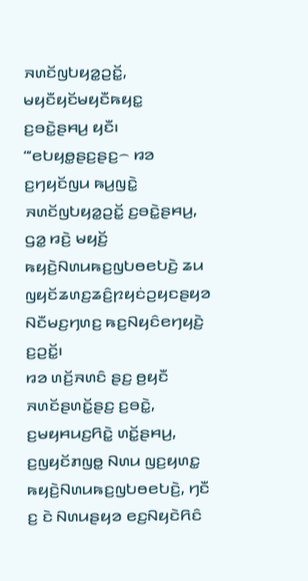ꤏꤛꤢꤩꤜꤝꤟꤤ꤭ꤑꤢꤩ꤭, ꤗꤟꤢꤪꤟꤢꤩꤗꤟꤢꤪꤒꤟꤢ꤭ ꤢ꤬ꤋꤢꤧ꤭ꤔꤌꤣ꤬ ꤟꤢꤪ꤯
“‘ꤕꤝꤟꤥ꤭ꤔꤢ꤬ꤔꤢ꤬꤮ ꤙꤤ ꤢ꤬ꤚꤟꤢꤩꤜꤣ ꤒꤣ꤬ꤜꤢꤧ꤭ ꤏꤛꤢꤩꤜꤝꤟꤤ꤭ꤑꤢꤩ꤭ ꤢ꤬ꤋꤢꤧ꤭ꤔꤌꤣ꤬, ꤞꤤ꤭ ꤙꤢꤧ꤬ ꤗꤟꤢꤩ꤬ ꤒꤟꤢꤧ꤬ꤡꤛꤣꤒꤢ꤬ꤜꤝꤥꤕꤝꤢꤧ꤬ ꤘꤣ ꤜꤟꤢꤩꤘꤛꤢ꤬ꤘꤢꤨ꤬ꤐꤟꤢꤦꤑꤟꤢꤔꤟꤤ ꤡꤢꤪꤗꤢ꤬ꤚꤛꤢ꤬ ꤒꤢ꤬ꤡꤟꤢꤨꤕꤚꤟꤢꤧ꤬ ꤢ꤬ꤑꤢꤩ꤭꤯
ꤙꤤ ꤛꤢꤩ꤬ꤏꤛꤢꤨ ꤔꤢ꤬ ꤥ꤬ꤟꤢꤪ ꤏꤛꤢꤩꤔꤛꤢꤩ꤭ꤔꤢ꤬ ꤢ꤬ꤋꤢꤧ꤭, ꤢ꤬ꤗꤟꤌꤣꤢ꤬ꤖꤢꤧ꤭ ꤛꤢꤩ꤭ꤔꤌꤣ꤬, ꤢ꤬ꤜꤟꤢꤩꤊꤜꤥ꤭ ꤡꤛꤣ ꤜꤢ꤬ꤟꤛꤢ꤭ ꤒꤟꤢꤧ꤬ꤡꤛꤣꤒꤢ꤬ꤜꤝꤥꤕꤝꤢꤧ꤬, ꤚꤢꤪ ꤢ꤬ ꤢꤧ ꤡꤛꤣꤔꤟꤤ ꤕꤢ꤬ꤡꤟꤢꤧꤖꤢꤨ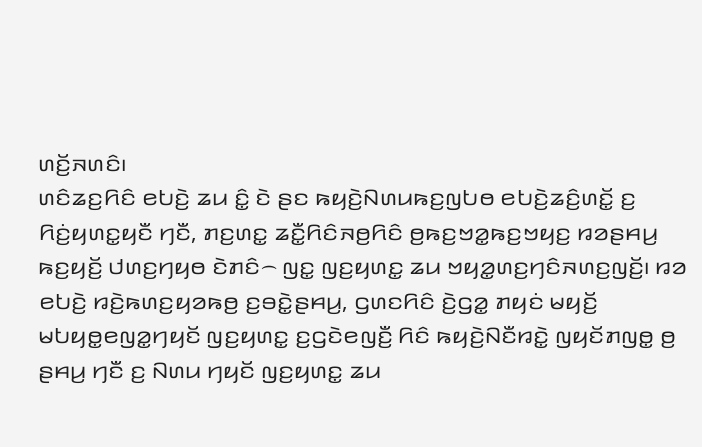ꤛꤢꤩ꤬ꤏꤛꤢꤨ꤯
ꤛꤢꤨꤘꤢ꤬ꤖꤢꤨ ꤕꤝꤢꤧ꤬ ꤘꤣ ꤢꤨ꤭ ꤢꤧ ꤔꤢ ꤒꤟꤢꤧ꤬ꤡꤛꤣꤒꤢ꤬ꤜꤝꤥ ꤕꤝꤢꤧ꤬ꤘꤢꤨ꤬ꤛꤢꤩ꤭ ꤢ꤬ ꤖꤢꤦ꤬ꤟꤛꤢ꤭ꤟꤢꤪ ꤚꤢꤪ, ꤊꤢ꤬ꤛꤢ꤭ ꤘꤢꤪ꤭ꤖꤢꤨꤏꤥ꤬ꤖꤢꤨ ꤥ꤬ꤒꤢ꤬ꤠꤤ꤭ꤒꤢ꤬ꤠꤟꤢ꤬ ꤙꤤꤔꤌꤣ꤬ ꤒꤢ꤬ꤟꤢꤩ꤬ ꤓꤛꤢ꤬ꤚꤟꤥ ꤢꤧꤊꤢꤨ꤮ ꤜꤢ꤭ ꤜꤢ꤬ꤟꤛꤢ꤭ ꤘꤣ ꤠꤟꤤ꤭ꤛꤢ꤬ꤚꤢꤨꤏꤛꤢ꤬ꤜꤢꤩ꤬꤯ ꤙꤤ ꤕꤝꤢꤧ꤬ ꤙꤢꤧ꤬ꤒꤛꤢ꤬ꤟꤤꤒꤥ꤬ ꤢ꤬ꤋꤢꤧ꤭ꤔꤌꤣ꤬, ꤞꤛꤢꤖꤢꤨ ꤢꤧ꤬ꤞꤤ꤭ ꤊꤟꤢꤦ ꤗꤟꤢꤩ꤬ ꤗꤝꤟꤥ꤭ꤕꤜꤤ꤭ꤚꤟꤢꤩ ꤜꤢ꤬ꤟꤛꤢ꤭ ꤢ꤬ꤞꤢꤧꤕꤜꤢꤪ꤬ ꤖꤢꤨ ꤒꤟꤢꤧ꤬ꤡꤢꤪꤙꤢꤧ꤭ ꤜꤟꤢꤩꤊꤜꤥ꤭ ꤥ꤬ ꤔꤌꤣ꤬ ꤚꤢꤪ ꤢ꤬ ꤡꤛꤣ ꤚꤟꤢꤩ ꤜꤢ꤬ꤟꤛꤢ꤭ ꤘꤣ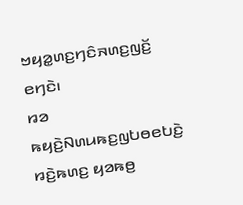ꤠꤟꤤ꤭ꤛꤢ꤬ꤚꤢꤨꤏꤛꤢ꤬ꤜꤢꤩ꤬ ꤕꤚꤢꤧ꤯
ꤙꤤ ꤒꤟꤢꤧ꤬ꤡꤛꤣꤒꤢ꤬ꤜꤝꤥꤕꤝꤢꤧ꤬ ꤙꤢꤧ꤬ꤒꤛꤢ꤬ ꤟꤤꤒꤥ꤬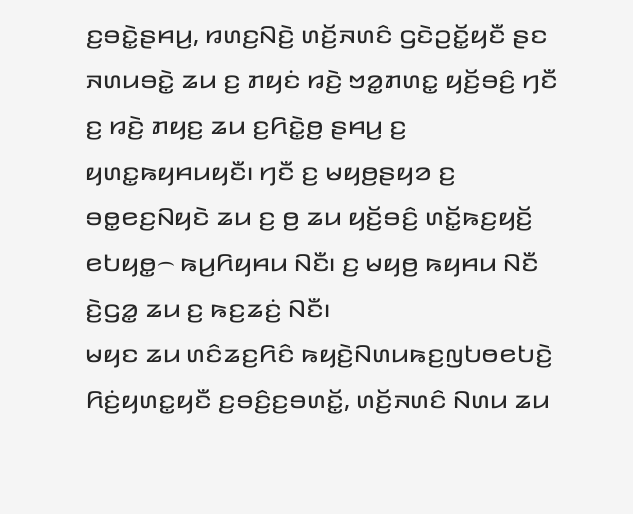ꤢ꤬ꤋꤢꤧ꤭ꤔꤌꤣ꤬, ꤙꤛꤢ꤬ꤡꤢꤧ꤬ ꤛꤢꤩ꤬ꤏꤛꤢꤨ ꤞꤢꤧꤑꤢꤩ꤭ꤟꤢꤪ ꤔꤢ ꤏꤛꤣꤋꤢꤧ꤭ ꤘꤣ ꤢ꤬ ꤊꤟꤢꤦ ꤙꤢꤧ꤬ ꤠꤤ꤭ꤊꤛꤢ꤭ ꤟꤢꤩ꤬ꤋꤢꤨ꤬ ꤚꤢꤪ ꤢ꤬ ꤙꤢꤧ꤬ ꤊꤟꤢ꤬ ꤘꤣ ꤢ꤬ꤖꤢꤧ꤭ꤥ꤬ ꤔꤌꤣ꤬ ꤢ꤬ ꤟꤛꤢ꤭ꤒꤟꤌꤣꤟꤢꤪ꤯ ꤚꤢꤪ ꤢ꤬ ꤗꤟꤥ꤬ꤔꤟꤤ ꤢ꤬ ꤋꤥ꤭ꤕꤢ꤬ꤡꤟꤢꤧ ꤘꤣ ꤢ꤬ ꤥ꤬ ꤘꤣ ꤟꤢꤩ꤬ꤋꤢꤨ꤬ ꤛꤢꤩ꤭ꤒꤢ꤬ꤟꤢꤩ꤬ ꤕꤝꤟꤥ꤭꤮ ꤒꤣ꤬ꤖꤟꤌꤣ ꤡꤢꤪ꤯ ꤢ꤬ ꤗꤟꤥ꤬ ꤒꤟꤌꤣ ꤡꤢꤪ ꤢꤧ꤬ꤞꤤ꤭ ꤘꤣ ꤢ꤬ ꤒꤢ꤬ꤘꤢꤦ꤬ ꤡꤢꤪ꤯
ꤗꤟꤢ ꤘꤣ ꤛꤢꤨꤘꤢ꤬ꤖꤢꤨ ꤒꤟꤢꤧ꤬ꤡꤛꤣꤒꤢ꤬ꤜꤝꤥꤕꤝꤢꤧ꤬ ꤖꤢꤦ꤬ꤟꤛꤢ꤭ꤟꤢꤪ ꤢ꤬ꤋꤢꤨ꤬ꤢ꤬ꤋꤛꤢꤩ꤭, ꤛꤢꤩ꤬ꤏꤛꤢꤨ ꤡꤛꤣ ꤘꤣ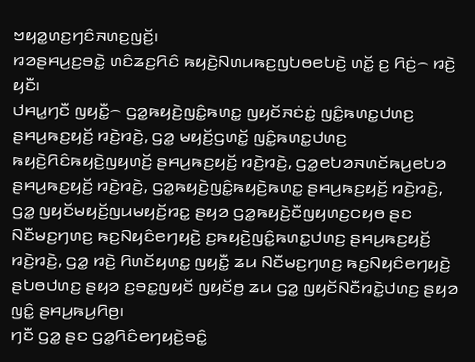ꤠꤟꤤ꤭ꤛꤢ꤬ꤚꤢꤨꤏꤛꤢ꤬ꤜꤢꤩ꤬꤯
ꤙꤤꤔꤌꤣ꤬ꤢ꤬ꤋꤢꤧ꤭ ꤛꤢꤨꤘꤢ꤬ꤖꤢꤨ ꤒꤟꤢꤧ꤬ꤡꤛꤣꤒꤢ꤬ꤜꤝꤥꤕꤝꤢꤧ꤬ ꤛꤢꤩ꤭ ꤢ꤬ ꤖꤢꤦ꤬꤮ ꤙꤢꤧ꤬ ꤟꤢꤪ꤯
ꤓꤌꤣ꤭ꤚꤢꤪ ꤜꤟꤢꤪ꤭꤮ ꤞꤤ꤭ꤒꤟꤢꤧ꤬ꤜꤢꤨ꤭ꤒꤛꤢ꤭ ꤜꤟꤢꤩꤏꤢꤦꤢꤦ꤭ ꤜꤢꤨ꤭ꤒꤛꤢ꤭ꤓꤛꤢ꤬ ꤔꤌꤣ꤬ꤒꤢ꤬ꤟꤢꤩ꤬ ꤙꤢꤧ꤬ꤙꤢꤧ꤬, ꤞꤤ꤭ ꤗꤟꤢꤩ꤬ꤞꤛꤢꤩ꤭ ꤜꤢꤨ꤭ꤒꤛꤢ꤭ꤓꤛꤢ꤬ ꤒꤟꤢꤧ꤬ꤖꤢꤨꤒꤟꤢꤧ꤬ꤜꤟꤛꤢꤩ꤬ ꤔꤌꤣ꤬ꤒꤢ꤬ꤟꤢꤩ꤬ ꤙꤢꤧ꤬ꤙꤢꤧ꤬, ꤞꤤ꤭ꤕꤝꤤꤏꤛꤢꤩꤒꤣ꤬ꤕꤝꤤ ꤔꤌꤣ꤬ꤒꤢ꤬ꤟꤢꤩ꤬ ꤙꤢꤧ꤬ꤙꤢꤧ꤬, ꤞꤤ꤭ꤒꤟꤢꤧ꤬ꤜꤢꤨ꤭ꤒꤟꤢꤧ꤬ꤒꤛꤢ꤭ ꤔꤌꤣ꤬ꤒꤢ꤬ꤟꤢꤩ꤬ ꤙꤢꤧ꤬ꤙꤢꤧ꤬, ꤞꤤ꤭ ꤜꤟꤢꤩꤗꤟꤢꤩ꤬ꤜꤣꤗꤟꤢꤩ꤬ꤙꤢ꤭ ꤔꤟꤤ ꤞꤤ꤭ꤒꤟꤢꤧ꤬ꤢꤪꤜꤟꤛꤢ꤬ꤍꤟꤥ ꤔꤢ ꤡꤢꤪꤗꤢ꤬ꤚꤛꤢ꤬ ꤒꤢ꤬ꤡꤟꤢꤨꤕꤚꤟꤢꤧ꤬ ꤢ꤬ꤒꤟꤢꤧ꤬ꤜꤢꤨ꤭ꤒꤛꤢ꤭ꤓꤛꤢ꤬ ꤔꤌꤣ꤬ꤒꤢ꤬ꤟꤢꤩ꤬ ꤙꤢꤧ꤬ꤙꤢꤧ꤬, ꤞꤤ꤭ ꤙꤢꤧ꤬ ꤖꤛꤢꤩꤟꤛꤢ꤭ ꤜꤟꤢꤪ꤭ ꤘꤣ ꤡꤢꤪꤗꤢ꤬ꤚꤛꤢ꤬ ꤒꤢ꤬ꤡꤟꤢꤨꤕꤚꤟꤢꤧ꤬ ꤔꤝꤥꤓꤛꤢ꤬ ꤔꤟꤤ ꤢ꤬ꤋꤢ꤭ꤜꤟꤢꤩ ꤜꤟꤢꤩꤥ꤬ ꤘꤣ ꤞꤤ꤭ ꤜꤟꤢꤩꤡꤢꤪꤙꤢꤧ꤭ꤓꤛꤢ꤬ ꤔꤟꤤ ꤜꤢꤨ꤭ ꤔꤌꤣ꤬ꤒꤣ꤬ꤖꤥ꤬꤯
ꤚꤢꤪ ꤞꤤ꤭ ꤔꤢ ꤞꤤ꤭ꤖꤢꤨꤕꤚꤟꤢꤧ꤬ꤋꤢꤨ꤭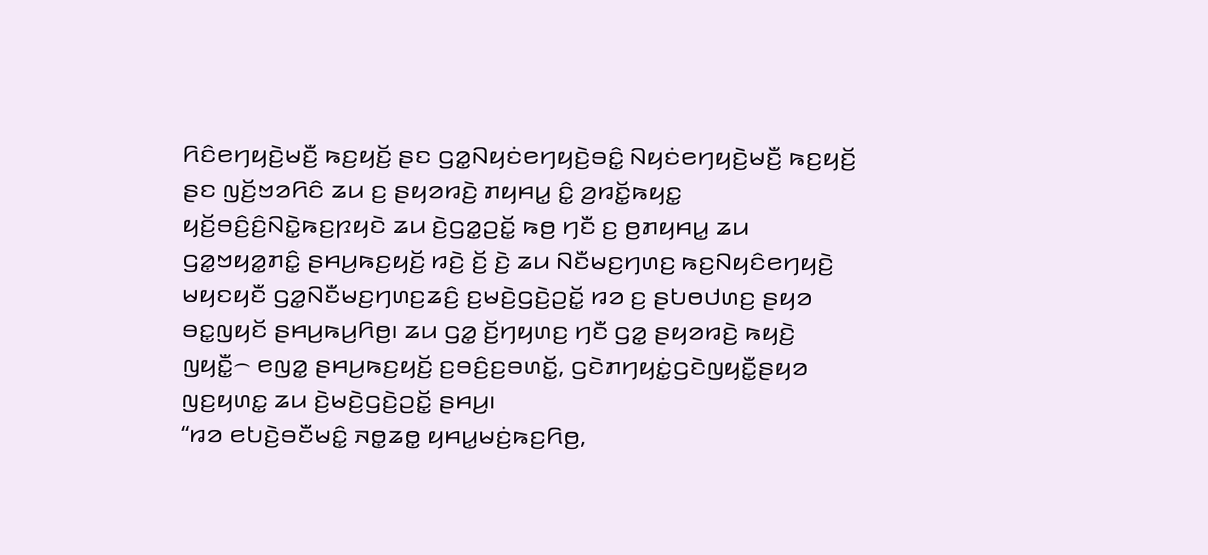ꤖꤢꤨꤕꤚꤟꤢꤧ꤬ꤗꤢꤪ꤬ ꤒꤢ꤬ꤟꤢꤩ꤬ ꤔꤢ ꤞꤤ꤭ꤡꤟꤢꤦꤕꤚꤟꤢꤧ꤬ꤋꤢꤨ꤭ ꤡꤟꤢꤦꤕꤚꤟꤢꤧ꤬ꤗꤢꤪ꤬ ꤒꤢ꤬ꤟꤢꤩ꤬ ꤔꤢ ꤜꤢꤩ꤬ꤠꤤꤖꤢꤨ ꤘꤣ ꤢ꤬ ꤔꤟꤤꤙꤢꤧ꤬ ꤊꤟꤌꤣ꤭ ꤢꤨ꤭ ꤤ꤬ꤙꤢꤩ꤭ꤒꤟꤢ꤭ ꤟꤢꤩ꤬ꤋꤢꤨ꤬ꤢꤨ꤬ꤡꤢꤧ꤭ꤒꤢ꤬ꤐꤟꤢꤧ ꤘꤣ ꤢꤧ꤬ꤞꤤ꤭ꤑꤢꤩ꤭ ꤒꤥ꤬ ꤚꤢꤪ ꤢ꤬ ꤥ꤬ꤊꤟꤌꤣ꤭ ꤘꤣ ꤞꤤ꤭ꤠꤟꤤ꤭ꤊꤢꤨ꤭ ꤔꤌꤣ꤬ꤒꤢ꤬ꤟꤢꤩ꤬ ꤙꤢꤧ꤬ ꤢꤩ꤬ ꤢꤧ꤬ ꤘꤣ ꤡꤢꤪꤗꤢ꤬ꤚꤛꤢ꤬ ꤒꤢ꤬ꤡꤟꤢꤨꤕꤚꤟꤢꤧ꤬ ꤗꤟꤢꤟꤢꤪ ꤞꤤ꤭ꤡꤢꤪꤗꤢ꤬ꤚꤛꤢ꤬ꤘꤢꤨ꤬ ꤢ꤬ꤗꤢꤧ꤬ꤞꤢꤧ꤬ꤑꤢꤩ꤭ ꤙꤤ ꤢ꤬ ꤔꤝꤥꤓꤛꤢ꤬ ꤔꤟꤤ ꤋꤢ꤭ꤜꤟꤢꤩ ꤔꤌꤣ꤬ꤒꤣ꤬ꤖꤥ꤬꤯ ꤘꤣ ꤞꤤ꤭ ꤢꤩ꤬ꤚꤟꤛꤢ꤬ ꤚꤢꤪ ꤞꤤ꤭ ꤔꤟꤤꤙꤢꤧ꤬ ꤒꤟꤢꤧ꤬ ꤜꤟꤢꤪ꤭꤮ ꤕꤜꤤ꤭ ꤔꤌꤣ꤬ꤒꤢ꤬ꤟꤢꤩ꤬ ꤢ꤬ꤋꤢꤨ꤬ꤢ꤬ꤋꤛꤢꤩ꤭, ꤞꤢꤧꤊꤚꤟꤢꤦ꤭ꤞꤢꤧꤜꤟꤢꤪ꤭ꤔꤟꤤ ꤜꤢ꤬ꤟꤛꤢ꤭ ꤘꤣ ꤢꤧ꤬ꤗꤢꤧ꤬ꤞꤢꤧ꤬ꤑꤢꤩ꤭ ꤔꤌꤣ꤬꤯
“ꤙꤤ ꤕꤝꤢꤧ꤬ꤋꤢꤪꤗꤢꤨ꤭ ꤏꤥ꤭ꤘꤥ꤭ ꤟꤌꤣ꤭ꤗꤢꤦ꤬ꤒꤢ꤬ꤖꤥ꤬,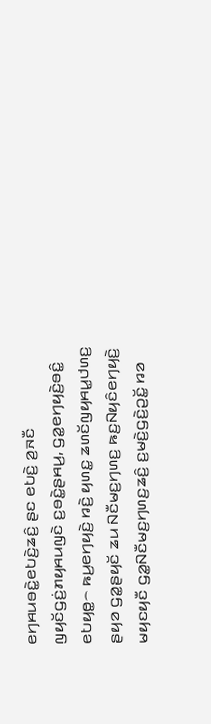ꤕꤚꤌꤣꤋꤢꤧ꤭ꤕꤝꤢꤧ꤬ꤘꤢꤨ꤬ ꤔꤢ ꤕꤝꤢꤧ꤬ ꤤ꤬ꤏꤢꤪ ꤜꤟꤢꤩꤞꤢꤦ꤬ꤊꤟꤌꤣꤜꤢꤧ ꤢ꤬ꤋꤢꤧ꤭ꤔꤌꤣ꤬, ꤞꤤ꤭ꤕꤚꤟꤢꤧ꤬ꤋꤢꤨ꤭ ꤕꤝꤟꤥ꤭꤮ ꤒꤣ꤬ꤕꤚꤟꤢꤧ꤬ ꤙꤢꤧ꤬ ꤟꤛꤢ꤭ ꤘꤛꤢꤩꤜꤟꤌꤣ꤭ꤓꤛꤢ꤬ ꤔꤟꤤ ꤞꤤ꤭ꤔꤟꤢꤩ ꤘꤣ ꤡꤢꤪꤗꤢ꤬ꤚꤛꤢ꤬ ꤒꤢ꤬ꤡꤟꤢꤨꤕꤚꤟꤢꤧ꤬ ꤗꤟꤢꤟꤢꤪ ꤞꤤ꤭ꤡꤢꤪꤗꤢ꤬ꤚꤛꤢ꤬ꤘꤢꤨ꤬ ꤢ꤬ꤗꤢꤧ꤬ꤞꤢꤧ꤬ꤑꤢꤩ꤭ ꤙꤤ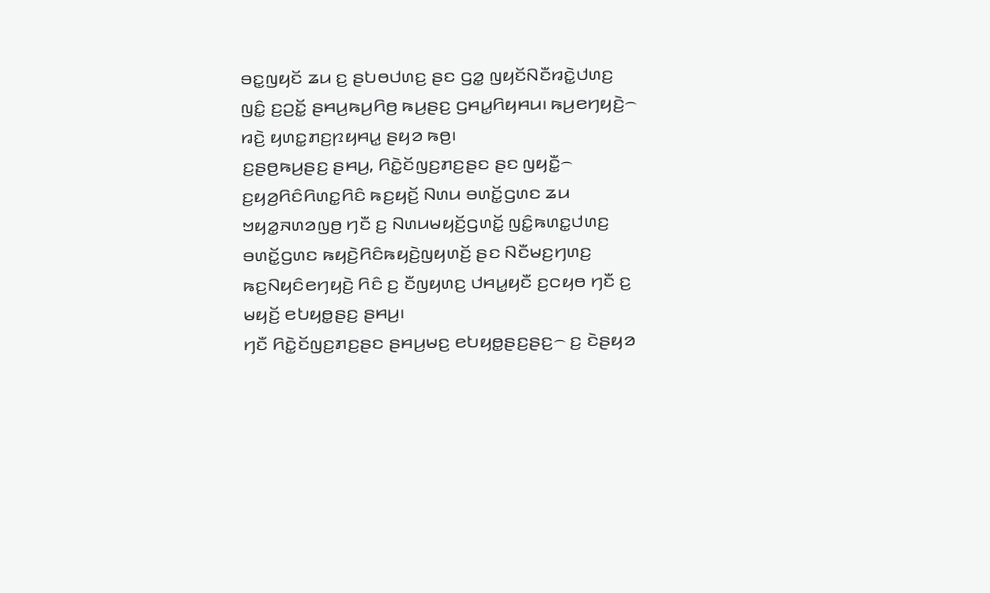ꤋꤢ꤭ꤜꤟꤢꤩ ꤘꤣ ꤢ꤬ ꤔꤝꤥꤓꤛꤢ꤬ ꤔꤢ ꤞꤤ꤭ ꤜꤟꤢꤩꤡꤢꤪꤙꤢꤧ꤭ꤓꤛꤢ꤬ ꤜꤢꤨ꤭ ꤢ꤬ꤑꤢꤩ꤭ ꤔꤌꤣ꤬ꤒꤣ꤬ꤖꤥ꤬ ꤒꤣ꤬ꤔꤢ꤬ ꤞꤌꤣ꤭ꤖꤟꤌꤣ꤯ ꤒꤣ꤬ꤕꤚꤟꤢꤧ꤬꤮ ꤙꤢꤧ꤬ ꤟꤛꤢ꤭ꤊꤢ꤬ꤐꤟꤌꤣ꤭ ꤔꤟꤤ ꤒꤥ꤬꤯
ꤢ꤬ꤔꤥ꤬ꤒꤣ꤬ꤔꤢ꤬ ꤔꤌꤣ꤬, ꤖꤢꤧ꤭ꤢꤩꤜꤢ꤬ꤊꤢ꤬ꤔꤢ ꤔꤢ ꤜꤟꤢꤪ꤭꤮ ꤢ꤬ꤟꤤ꤬ꤖꤢꤨꤖꤛꤢ꤭ꤖꤢꤨ ꤒꤢ꤬ꤟꤢꤩ꤬ ꤡꤛꤣ ꤋꤛꤢꤩ꤭ꤞꤛꤢ ꤘꤣ ꤠꤟꤤ꤭ꤏꤛꤤꤜꤥ꤬ ꤚꤢꤪ ꤢ꤬ ꤡꤛꤣꤗꤟꤢꤩ꤬ꤞꤛꤢꤩ꤭ ꤜꤢꤨ꤭ꤒꤛꤢ꤭ꤓꤛꤢ꤬ ꤋꤛꤢꤩ꤭ꤞꤛꤢ ꤒꤟꤢꤧ꤬ꤖꤢꤨꤒꤟꤢꤧ꤬ꤜꤟꤛꤢꤩ꤬ ꤔꤢ ꤡꤢꤪꤗꤢ꤬ꤚꤛꤢ꤬ ꤒꤢ꤬ꤡꤟꤢꤨꤕꤚꤟꤢꤧ꤬ ꤖꤢꤨ ꤢ꤬ ꤢꤪꤜꤟꤛꤢ꤬ ꤓꤌꤣ꤭ꤟꤢꤪ ꤢ꤬ꤍꤟꤥ ꤚꤢꤪ ꤢ꤬ ꤗꤟꤢꤩ꤬ ꤕꤝꤟꤥ꤭ꤔꤢ꤬ ꤔꤌꤣ꤬꤯
ꤚꤢꤪ ꤖꤢꤧ꤭ꤢꤩꤜꤢ꤬ꤊꤢ꤬ꤔꤢ ꤔꤌꤣ꤬ꤗꤢ꤬ ꤕꤝꤟꤥ꤭ꤔꤢ꤬ꤔꤢ꤬꤮ ꤢ꤬ ꤢꤧꤔꤟꤤ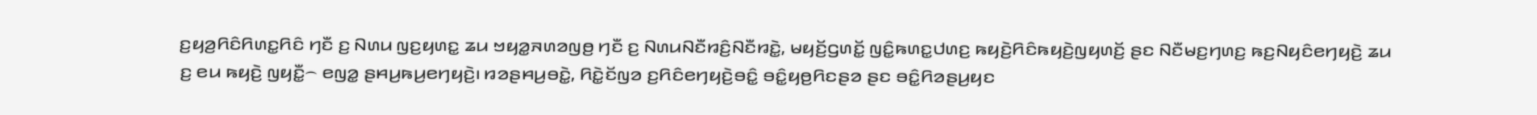ꤢ꤬ꤟꤤ꤬ꤖꤢꤨꤖꤛꤢ꤭ꤖꤢꤨ ꤚꤢꤪ ꤢ꤬ ꤡꤛꤣ ꤜꤢ꤬ꤟꤛꤢ꤭ ꤘꤣ ꤠꤟꤤ꤭ꤏꤛꤤꤜꤥ꤬ ꤚꤢꤪ ꤢ꤬ ꤡꤛꤣꤡꤢꤪꤙꤢꤨ꤬ꤡꤢꤪꤙꤢꤧ꤭, ꤗꤟꤢꤩ꤬ꤞꤛꤢꤩ꤭ ꤜꤢꤨ꤭ꤒꤛꤢ꤭ꤓꤛꤢ꤬ ꤒꤟꤢꤧ꤬ꤖꤢꤨꤒꤟꤢꤧ꤬ꤜꤟꤛꤢꤩ꤬ ꤔꤢ ꤡꤢꤪꤗꤢ꤬ꤚꤛꤢ꤬ ꤒꤢ꤬ꤡꤟꤢꤨꤕꤚꤟꤢꤧ꤬ ꤘꤣ ꤢ꤬ ꤕꤣ ꤒꤟꤢꤧ꤬ ꤜꤟꤢꤪ꤭꤮ ꤕꤜꤤ꤭ ꤔꤌꤣ꤬ꤒꤣ꤬ꤕꤚꤟꤢꤧ꤬꤯ ꤙꤤꤔꤌꤣ꤬ꤋꤢꤧ꤭, ꤖꤢꤧ꤭ꤢꤩꤜꤤ ꤢ꤬ꤖꤢꤨꤕꤚꤟꤢꤧ꤬ꤋꤢꤨ꤭ ꤋꤢꤨ꤭ꤟꤥ꤬ꤖꤢꤔꤤ ꤔꤢ ꤋꤢꤨ꤭ꤖꤤꤔꤣ꤬ꤟꤢ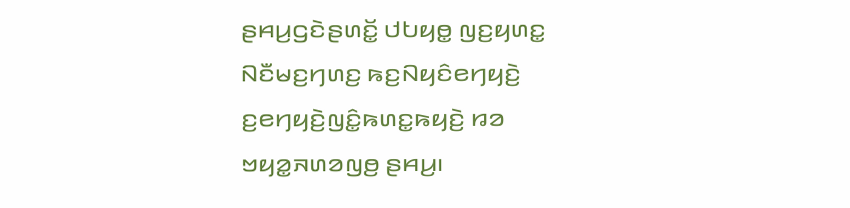ꤔꤌꤣ꤬ꤞꤢꤧꤔꤛꤢꤩ꤭ ꤓꤝꤟꤥ꤭ ꤜꤢ꤬ꤟꤛꤢ꤭ ꤡꤢꤪꤗꤢ꤬ꤚꤛꤢ꤬ ꤒꤢ꤬ꤡꤟꤢꤨꤕꤚꤟꤢꤧ꤬ ꤢ꤬ꤕꤚꤟꤢꤧ꤬ꤜꤢꤨ꤭ꤒꤛꤢ꤭ꤒꤟꤢꤧ꤬ ꤙꤤ ꤠꤟꤤ꤭ꤏꤛꤤꤜꤥ꤬ ꤔꤌꤣ꤬꤯